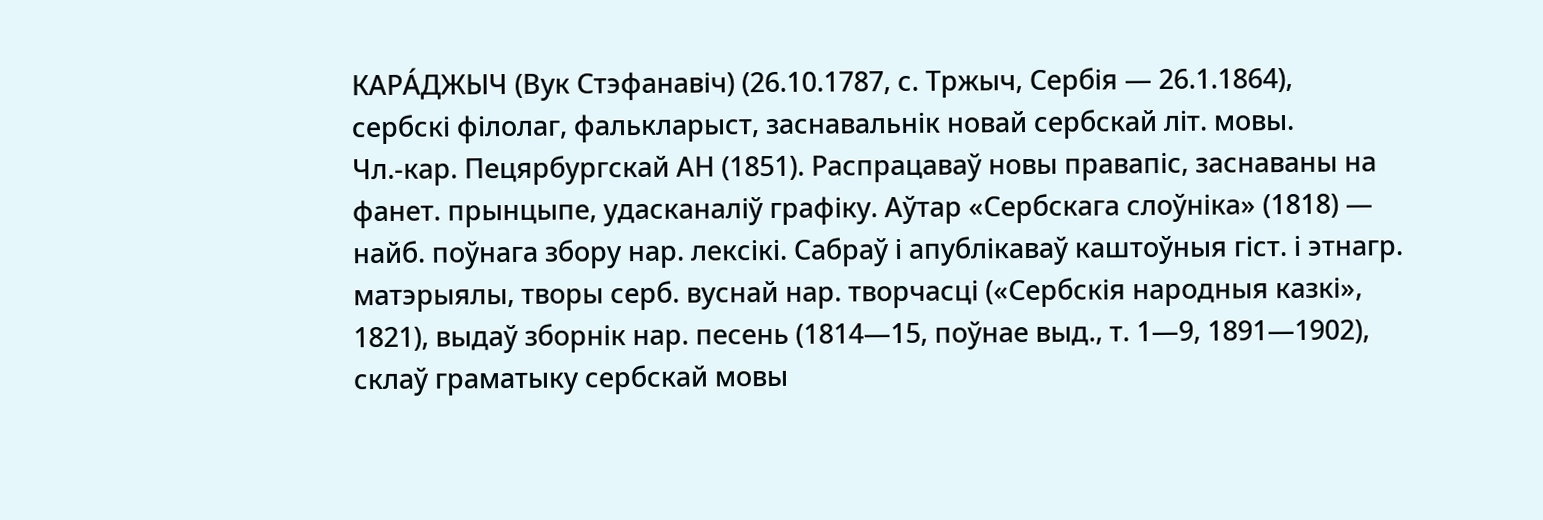КАРА́ДЖЫЧ (Вук Стэфанавіч) (26.10.1787, с. Тржыч, Сербія — 26.1.1864),
сербскі філолаг, фалькларыст, заснавальнік новай сербскай літ. мовы. Чл.-кар. Пецярбургскай АН (1851). Распрацаваў новы правапіс, заснаваны на фанет. прынцыпе, удасканаліў графіку. Аўтар «Сербскага слоўніка» (1818) — найб. поўнага збору нар. лексікі. Сабраў і апублікаваў каштоўныя гіст. і этнагр. матэрыялы, творы серб. вуснай нар. творчасці («Сербскія народныя казкі», 1821), выдаў зборнік нар. песень (1814—15, поўнае выд., т. 1—9, 1891—1902), склаў граматыку сербскай мовы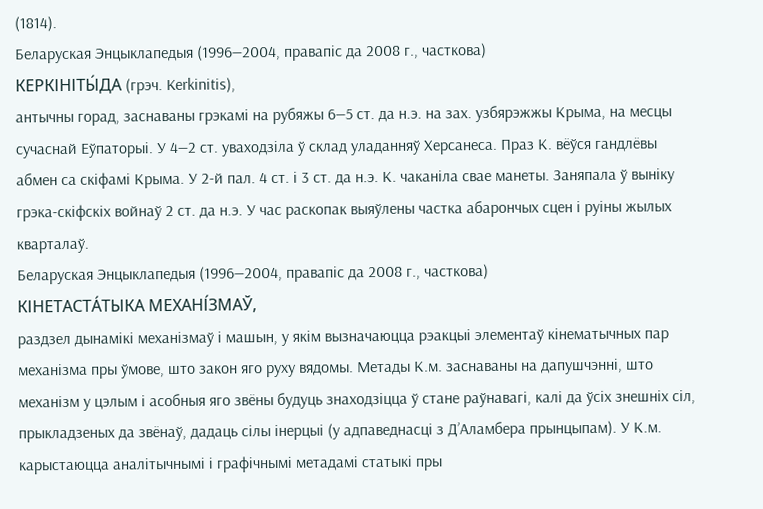(1814).
Беларуская Энцыклапедыя (1996—2004, правапіс да 2008 г., часткова)
КЕРКІНІТЫ́ДА (грэч. Kerkinitis),
антычны горад, заснаваны грэкамі на рубяжы 6—5 ст. да н.э. на зах. узбярэжжы Крыма, на месцы сучаснай Еўпаторыі. У 4—2 ст. уваходзіла ў склад уладанняў Херсанеса. Праз К. вёўся гандлёвы абмен са скіфамі Крыма. У 2-й пал. 4 ст. і 3 ст. да н.э. К. чаканіла свае манеты. Заняпала ў выніку грэка-скіфскіх войнаў 2 ст. да н.э. У час раскопак выяўлены частка абарончых сцен і руіны жылых кварталаў.
Беларуская Энцыклапедыя (1996—2004, правапіс да 2008 г., часткова)
КІНЕТАСТА́ТЫКА МЕХАНІ́ЗМАЎ,
раздзел дынамікі механізмаў і машын, у якім вызначаюцца рэакцыі элементаў кінематычных пар механізма пры ўмове, што закон яго руху вядомы. Метады К.м. заснаваны на дапушчэнні, што механізм у цэлым і асобныя яго звёны будуць знаходзіцца ў стане раўнавагі, калі да ўсіх знешніх сіл, прыкладзеных да звёнаў, дадаць сілы інерцыі (у адпаведнасці з Д’Аламбера прынцыпам). У К.м. карыстаюцца аналітычнымі і графічнымі метадамі статыкі пры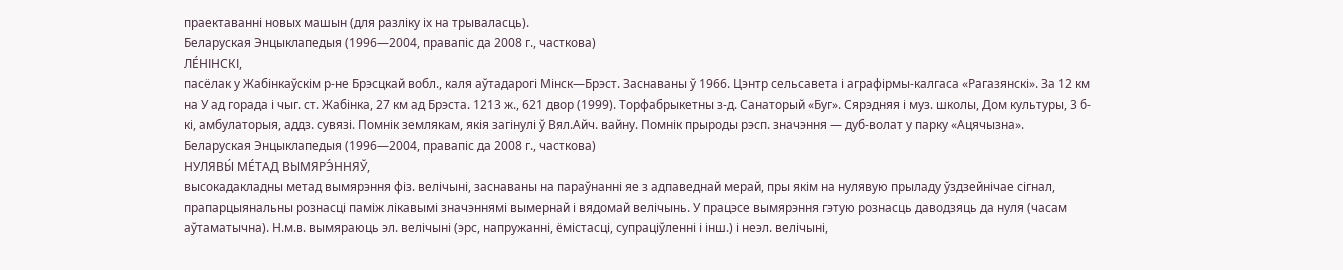праектаванні новых машын (для разліку іх на трываласць).
Беларуская Энцыклапедыя (1996—2004, правапіс да 2008 г., часткова)
ЛЕ́НІНСКІ,
пасёлак у Жабінкаўскім р-не Брэсцкай вобл., каля аўтадарогі Мінск—Брэст. Заснаваны ў 1966. Цэнтр сельсавета і аграфірмы-калгаса «Рагазянскі». За 12 км на У ад горада і чыг. ст. Жабінка, 27 км ад Брэста. 1213 ж., 621 двор (1999). Торфабрыкетны з-д. Санаторый «Буг». Сярэдняя і муз. школы, Дом культуры, 3 б-кі, амбулаторыя, аддз. сувязі. Помнік землякам, якія загінулі ў Вял.Айч. вайну. Помнік прыроды рэсп. значэння — дуб-волат у парку «Ацячызна».
Беларуская Энцыклапедыя (1996—2004, правапіс да 2008 г., часткова)
НУЛЯВЫ́ МЕ́ТАД ВЫМЯРЭ́ННЯЎ,
высокадакладны метад вымярэння фіз. велічыні, заснаваны на параўнанні яе з адпаведнай мерай, пры якім на нулявую прыладу ўздзейнічае сігнал, прапарцыянальны рознасці паміж лікавымі значэннямі вымернай і вядомай велічынь. У працэсе вымярэння гэтую рознасць даводзяць да нуля (часам аўтаматычна). Н.м.в. вымяраюць эл. велічыні (эрс, напружанні, ёмістасці, супраціўленні і інш.) і неэл. велічыні,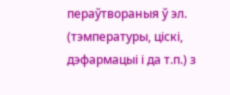пераўтвораныя ў эл. (тэмпературы, ціскі, дэфармацыі і да т.п.) з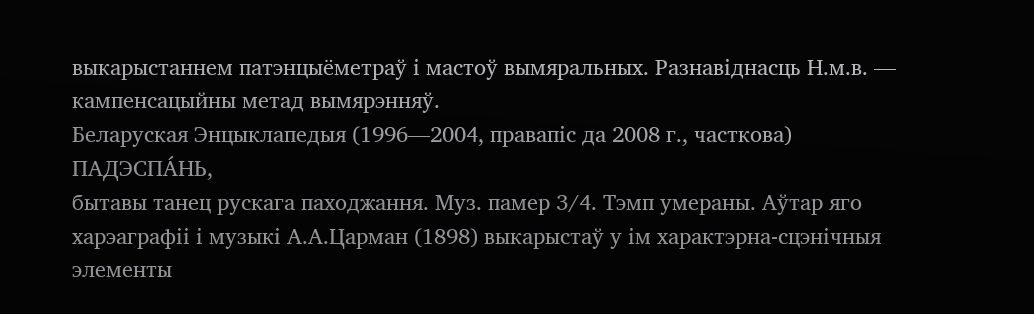выкарыстаннем патэнцыёметраў і мастоў вымяральных. Разнавіднасць Н.м.в. — кампенсацыйны метад вымярэнняў.
Беларуская Энцыклапедыя (1996—2004, правапіс да 2008 г., часткова)
ПАДЭСПА́НЬ,
бытавы танец рускага паходжання. Муз. памер 3/4. Тэмп умераны. Аўтар яго харэаграфіі і музыкі А.А.Царман (1898) выкарыстаў у ім характэрна-сцэнічныя элементы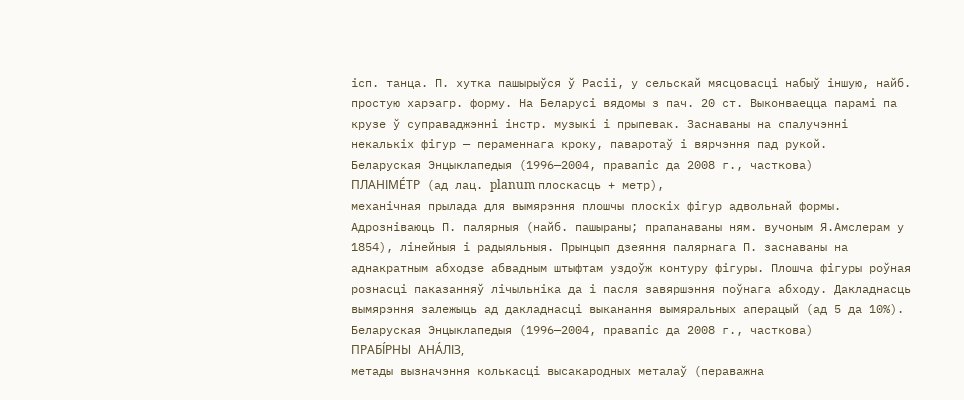ісп. танца. П. хутка пашырыўся ў Расіі, у сельскай мясцовасці набыў іншую, найб. простую харэагр. форму. На Беларусі вядомы з пач. 20 ст. Выконваецца парамі па крузе ў суправаджэнні інстр. музыкі і прыпевак. Заснаваны на спалучэнні некалькіх фігур — пераменнага кроку, паваротаў і вярчэння пад рукой.
Беларуская Энцыклапедыя (1996—2004, правапіс да 2008 г., часткова)
ПЛАНІМЕ́ТР (ад лац. planum плоскасць + метр),
механічная прылада для вымярэння плошчы плоскіх фігур адвольнай формы. Адрозніваюць П. палярныя (найб. пашыраны; прапанаваны ням. вучоным Я.Амслерам у 1854), лінейныя і радыяльныя. Прынцып дзеяння палярнага П. заснаваны на аднакратным абходзе абвадным штыфтам уздоўж контуру фігуры. Плошча фігуры роўная рознасці паказанняў лічыльніка да і пасля завяршэння поўнага абходу. Дакладнасць вымярэння залежыць ад дакладнасці выканання вымяральных аперацый (ад 5 да 10%).
Беларуская Энцыклапедыя (1996—2004, правапіс да 2008 г., часткова)
ПРАБІ́РНЫ АНА́ЛІЗ,
метады вызначэння колькасці высакародных металаў (пераважна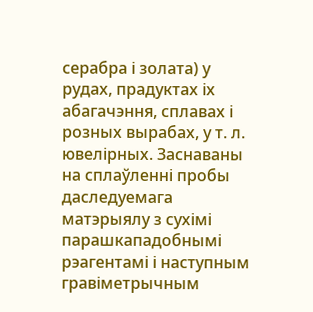серабра і золата) у рудах, прадуктах іх абагачэння, сплавах і розных вырабах, у т. л. ювелірных. Заснаваны на сплаўленні пробы даследуемага матэрыялу з сухімі парашкападобнымі рэагентамі і наступным гравіметрычным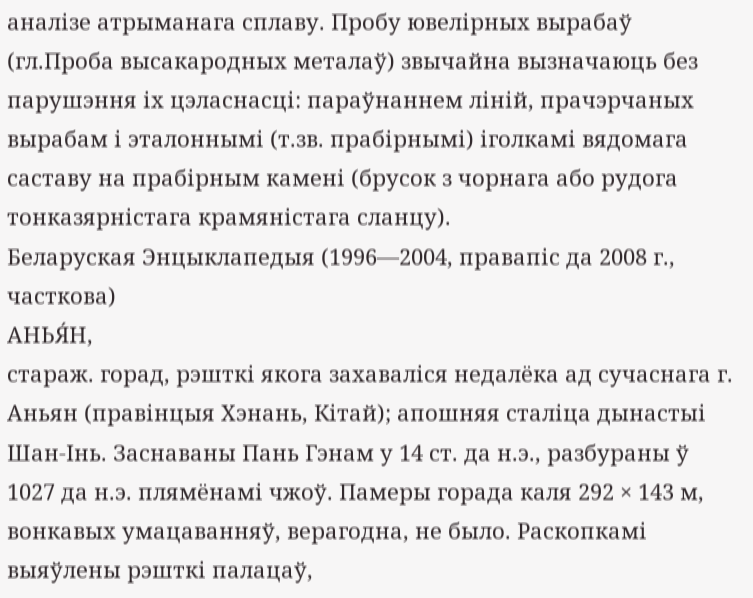аналізе атрыманага сплаву. Пробу ювелірных вырабаў (гл.Проба высакародных металаў) звычайна вызначаюць без парушэння іх цэласнасці: параўнаннем ліній, прачэрчаных вырабам і эталоннымі (т.зв. прабірнымі) іголкамі вядомага саставу на прабірным камені (брусок з чорнага або рудога тонказярністага крамяністага сланцу).
Беларуская Энцыклапедыя (1996—2004, правапіс да 2008 г., часткова)
АНЬЯ́Н,
стараж. горад, рэшткі якога захаваліся недалёка ад сучаснага г. Аньян (правінцыя Хэнань, Кітай); апошняя сталіца дынастыі Шан-Інь. Заснаваны Пань Гэнам у 14 ст. да н.э., разбураны ў 1027 да н.э. плямёнамі чжоў. Памеры горада каля 292 × 143 м, вонкавых умацаванняў, верагодна, не было. Раскопкамі выяўлены рэшткі палацаў,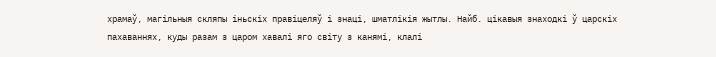храмаў, магільныя скляпы іньскіх правіцеляў і знаці, шматлікія жытлы. Найб. цікавыя знаходкі ў царскіх пахаваннях, куды разам з царом хавалі яго світу з канямі, клалі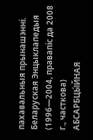пахавальныя прынашэнні.
Беларуская Энцыклапедыя (1996—2004, правапіс да 2008 г., часткова)
АБСАРБЦЫ́ЙНАЯ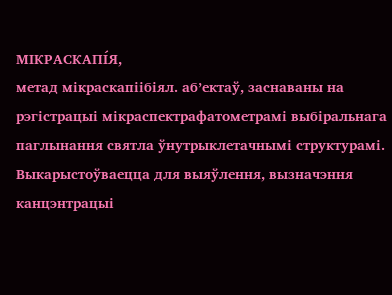МІКРАСКАПІ́Я,
метад мікраскапіібіял. аб’ектаў, заснаваны на рэгістрацыі мікраспектрафатометрамі выбіральнага паглынання святла ўнутрыклетачнымі структурамі. Выкарыстоўваецца для выяўлення, вызначэння канцэнтрацыі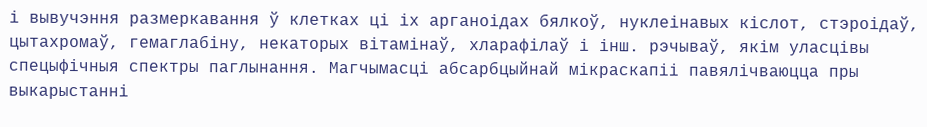і вывучэння размеркавання ў клетках ці іх арганоідах бялкоў, нуклеінавых кіслот, стэроідаў, цытахромаў, гемаглабіну, некаторых вітамінаў, хларафілаў і інш. рэчываў, якім уласцівы спецыфічныя спектры паглынання. Магчымасці абсарбцыйнай мікраскапіі павялічваюцца пры выкарыстанні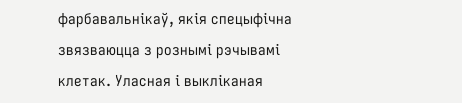фарбавальнікаў, якія спецыфічна звязваюцца з рознымі рэчывамі клетак. Уласная і выкліканая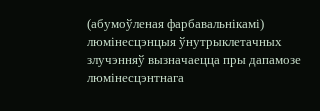(абумоўленая фарбавальнікамі) люмінесцэнцыя ўнутрыклетачных злучэнняў вызначаецца пры дапамозе люмінесцэнтнага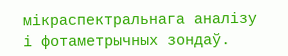мікраспектральнага аналізу і фотаметрычных зондаў.